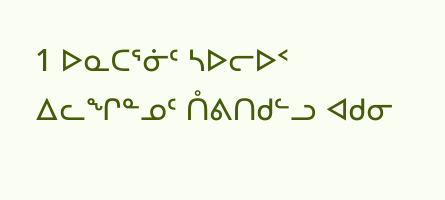1 ᐅᓇᑕᕐᓃᑦ ᓴᐅᓕᐅᑉ ᐃᓚᖏᓐᓄᑦ ᑍᕕᑎᑯᓪᓗ ᐊᑯᓂ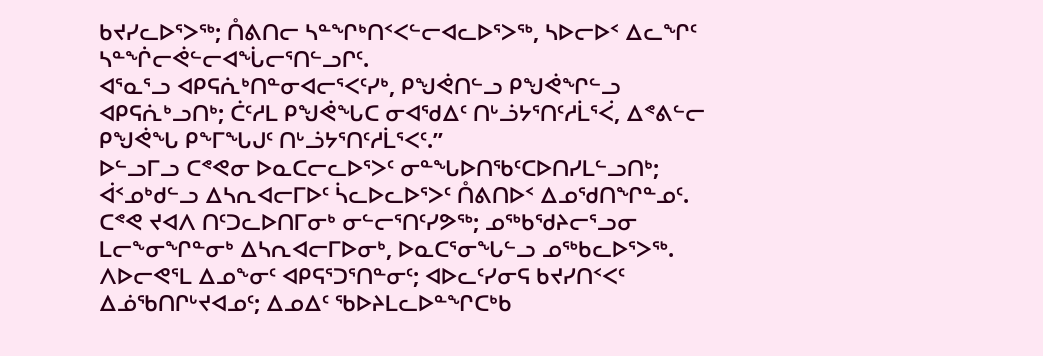ᑲᔪᓯᓚᐅᕐᐳᖅ; ᑍᕕᑎᓕ ᓴᓐᖏᒃᑎᑉᐸᓪᓕᐊᓚᐅᕐᐳᖅ, ᓴᐅᓕᐅᑉ ᐃᓚᖏᑦ ᓴᓐᖐᓕᕚᓪᓕᐊᖔᓕᕐᑎᓪᓗᒋᑦ.
ᐊᕐᓇᕐᓗ ᐊᑭᕋᕇᒃᑎᓐᓂᐊᓕᕐᐸᑦᓯᒃ, ᑭᖑᕚᑎᓪᓗ ᑭᖑᕚᖏᓪᓗ ᐊᑭᕋᕇᒃᓗᑎᒃ; ᑖᑦᓱᒪ ᑭᖑᕚᖓᑕ ᓂᐊᖁᐃᑦ ᑎᒡᓘᔭᕐᑎᑦᓱᒫᕐᐹ, ᐃᕝᕕᓪᓕ ᑭᖑᕚᖓ ᑭᖕᒥᖓᒍᑦ ᑎᒡᓘᔭᕐᑎᑦᓱᒫᕐᐸᑦ.”
ᐅᓪᓗᒥᓗ ᑕᕝᕙᓂ ᐅᓇᑕᓕᓚᐅᕐᐳᑦ ᓂᓐᖓᐅᑎᖃᑦᑕᐅᑎᓯᒪᓪᓗᑎᒃ; ᐋᑉᓄᒃᑯᓪᓗ ᐃᓴᕆᐊᓕᒥᐅᑦ ᓵᓚᐅᓚᐅᕐᐳᑦ ᑍᕕᑎᐅᑉ ᐃᓄᖁᑎᖏᓐᓄᑦ.
ᑕᕝᕙ ᔪᐊᐱ ᑎᑦᑐᓚᐅᑎᒥᓂᒃ ᓂᓪᓕᕐᑎᑦᓯᕗᖅ; ᓄᖅᑲᖁᔨᓕᕐᓗᓂ ᒪᓕᖕᓂᖏᓐᓂᒃ ᐃᓴᕆᐊᓕᒥᐅᓂᒃ, ᐅᓇᑕᕐᓂᖓᓪᓗ ᓄᖅᑲᓚᐅᕐᐳᖅ.
ᐱᐅᓕᕙᕐᒪ ᐃᓄᖕᓂᑦ ᐊᑭᕋᕐᑐᕐᑎᓐᓂᑦ; ᐊᐅᓚᑦᓯᓂᕋ ᑲᔪᓯᑎᑉᐸᑦ ᐃᓅᖃᑎᒋᒡᔪᐊᓄᑦ; ᐃᓄᐃᑦ ᖃᐅᔨᒪᓚᐅᓐᖏᑕᒃᑲ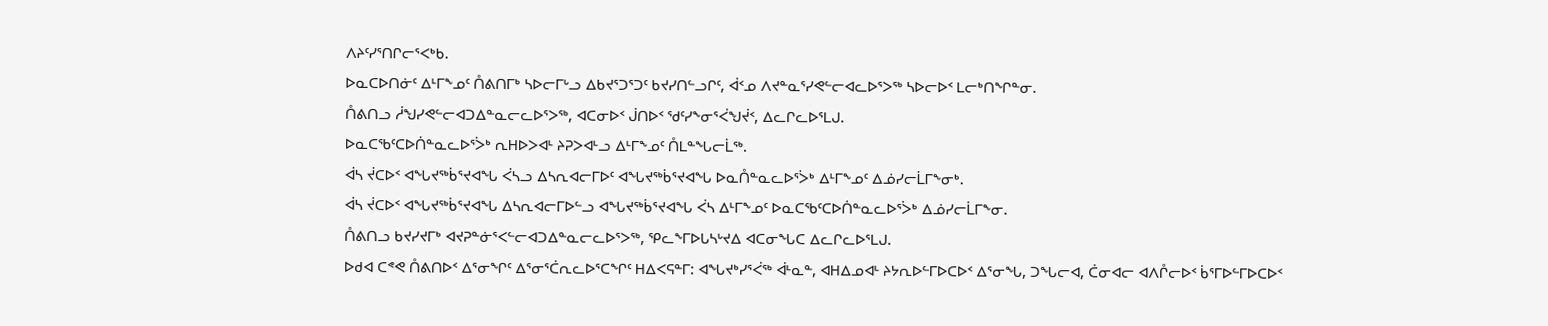ᐱᔨᑦᓯᕐᑎᒋᓕᕐᐸᒃᑲ.
ᐅᓇᑕᐅᑎᓃᑦ ᐃᒻᒥᖕᓄᑦ ᑍᕕᑎᒥᒃ ᓴᐅᓕᒥᒡᓗ ᐃᑲᔪᕐᑐᕐᑐᑦ ᑲᔪᓯᑎᓪᓗᒋᑦ, ᐋᑉᓄ ᐱᔪᓐᓇᕐᓯᕙᓪᓕᐊᓚᐅᕐᐳᖅ ᓴᐅᓕᐅᑉ ᒪᓕᒃᑎᖏᓐᓂ.
ᑍᕕᑎᓗ ᓲᖑᓯᕙᓪᓕᐊᑐᐃᓐᓇᓕᓚᐅᕐᐳᖅ, ᐊᑕᓂᐅᑉ ᒎᑎᐅᑉ ᖁᑦᓯᖕᓂᕐᐹᖑᔫᑉ, ᐃᓚᒋᓚᐅᕐᒪᒍ.
ᐅᓇᑕᖃᑦᑕᐅᑏᓐᓇᓚᐅᕐᐴᒃ ᕆᕼᐅᐳᐊᒻ ᔨᕈᐳᐊᒻᓗ ᐃᒻᒥᖕᓄᑦ ᑍᒪᓐᖓᓕᒫᖅ.
ᐋᓴ ᔫᑕᐅᑉ ᐊᖓᔪᖅᑳᕐᔪᐊᖓ ᐹᓴᓗ ᐃᓴᕆᐊᓕᒥᐅᑦ ᐊᖓᔪᖅᑳᕐᔪᐊᖓ ᐅᓇᑍᓐᓇᓚᐅᕐᐴᒃ ᐃᒻᒥᖕᓄᑦ ᐃᓅᓯᓕᒫᒥᖕᓂᒃ.
ᐋᓴ ᔫᑕᐅᑉ ᐊᖓᔪᖅᑳᕐᔪᐊᖓ ᐃᓴᕆᐊᓕᒥᐅᓪᓗ ᐊᖓᔪᖅᑳᕐᔪᐊᖓ ᐹᓴ ᐃᒻᒥᖕᓄᑦ ᐅᓇᑕᖃᑦᑕᐅᑏᓐᓇᓚᐅᕐᐴᒃ ᐃᓅᓯᓕᒫᒥᖕᓂ.
ᑍᕕᑎᓗ ᑲᔪᓯᔪᒥᒃ ᐊᔪᕈᓐᓃᕐᐸᓪᓕᐊᑐᐃᓐᓇᓕᓚᐅᕐᐳᖅ, ᕿᓚᖕᒥᐅᒐᓴᒡᔪᐃ ᐊᑕᓂᖓᑕ ᐃᓚᒋᓚᐅᕐᒪᒍ.
ᐅᑯᐊ ᑕᕝᕙ ᑍᕕᑎᐅᑉ ᐃᕐᓂᖏᑦ ᐃᕐᓂᕐᑖᕆᓚᐅᕐᑕᖏᑦ ᕼᐃᐸᕋᓐᒥ: ᐊᖓᔪᒃᓯᕐᐹᖅ ᐋᒻᓇᓐ, ᐊᕼᐃᓄᐊᒻ ᔨᔭᕆᐅᓪᒥᐅᑕᐅᑉ ᐃᕐᓂᖓ, ᑐᖓᓕᐊ, ᑖᓂᐊᓕ ᐊᐱᒊᓕᐅᑉ ᑳᕐᒥᐅᓪᒥᐅᑕᐅᑉ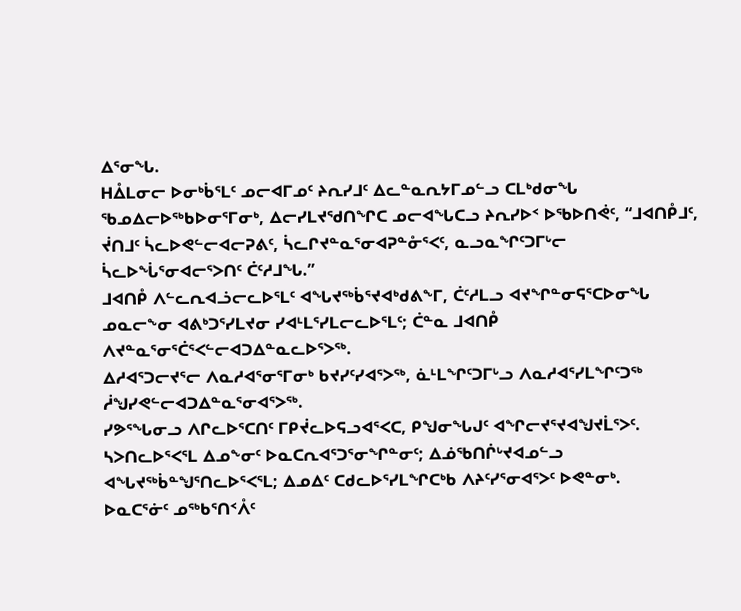ᐃᕐᓂᖓ.
ᕼᐂᒪᓂᓕ ᐅᓂᒃᑳᕐᒪᑦ ᓄᓕᐊᒥᓄᑦ ᔨᕆᓯᒧᑦ ᐃᓚᓐᓇᕆᔭᒥᓄᓪᓗ ᑕᒪᒃᑯᓂᖓ ᖃᓄᐃᓕᐅᖅᑲᐅᓂᕐᒥᓂᒃ, ᐃᓕᓯᒪᔪᖁᑎᖏᑕ ᓄᓕᐊᖓᑕᓗ ᔨᕆᓯᐅᑉ ᐅᖃᐅᑎᕚᑦ, “ᒧᐊᑎᑬᒧᑦ, ᔫᑎᒧᑦ ᓵᓚᐅᕙᓪᓕᐊᓕᕈᕕᑦ, ᓵᓚᒋᔪᓐᓇᕐᓂᐊᕈᓐᓁᕐᐸᑦ, ᓇᓗᓇᖏᑦᑐᒥᒡᓕ ᓵᓚᐅᖔᕐᓂᐊᓕᕐᐳᑎᑦ ᑖᑦᓱᒧᖓ.”
ᒧᐊᑎᑬ ᐱᓪᓚᕆᐊᓘᓕᓚᐅᕐᒪᑦ ᐊᖓᔪᖅᑳᕐᔪᐊᒃᑯᕕᖕᒥ, ᑖᑦᓱᒪᓗ ᐊᔪᖏᓐᓂᕋᕐᑕᐅᓂᖓ ᓄᓇᓕᖕᓂ ᐊᕕᒃᑐᕐᓯᒪᔪᓂ ᓯᐊᒻᒪᕐᓯᒪᓕᓚᐅᕐᒪᑦ; ᑖᓐᓇ ᒧᐊᑎᑬ ᐱᔪᓐᓇᕐᓂᕐᑖᕐᐸᓪᓕᐊᑐᐃᓐᓇᓚᐅᕐᐳᖅ.
ᐃᓱᐊᕐᑐᓕᔪᕐᓕ ᐱᓇᓱᐊᕐᓂᕐᒥᓂᒃ ᑲᔪᓯᑦᓯᐊᕐᐳᖅ, ᓈᒻᒪᖏᑦᑐᒥᒡᓗ ᐱᓇᓱᐊᕐᓯᒪᖏᑦᑐᖅ ᓲᖑᓯᕙᓪᓕᐊᑐᐃᓐᓇᕐᓂᐊᕐᐳᖅ.
ᓯᕗᕐᖓᓂᓗ ᐱᒋᓚᐅᕐᑕᑎᑦ ᒥᑭᔫᓚᐅᕋᓗᐊᕐᐸᑕ, ᑭᖑᓂᖓᒍᑦ ᐊᖏᓕᔪᕐᔪᐊᖑᔪᒫᕐᐳᑦ.
ᓴᐳᑎᓚᐅᕐᐸᕐᒪ ᐃᓄᖕᓂᑦ ᐅᓇᑕᕆᐊᕐᑐᕐᓂᖏᓐᓂᑦ; ᐃᓅᖃᑎᒌᒡᔪᐊᓄᓪᓗ ᐊᖓᔪᖅᑳᓐᖑᕐᑎᓚᐅᕐᐸᕐᒪ; ᐃᓄᐃᑦ ᑕᑯᓚᐅᕐᓯᒪᖏᑕᒃᑲ ᐱᔨᑦᓯᕐᓂᐊᕐᐳᑦ ᐅᕙᓐᓂᒃ.
ᐅᓇᑕᕐᓃᑦ ᓄᖅᑲᕐᑎᑉᐰᑦ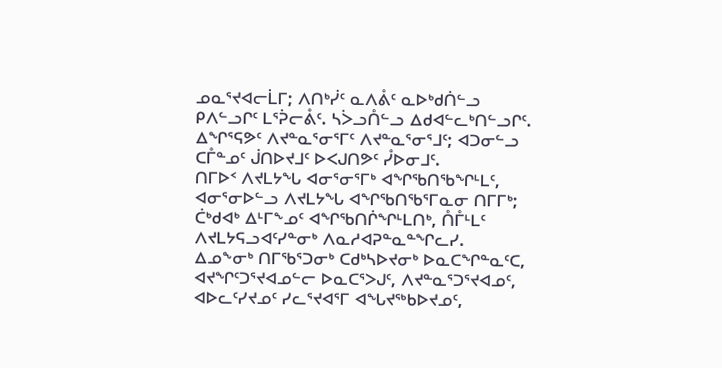ᓄᓇᕐᔪᐊᓕᒫᒥ; ᐱᑎᒃᓰᑦ ᓇᐱᕔᑦ ᓇᐅᒃᑯᑏᓪᓗ ᑭᐱᓪᓗᒋᑦ ᒪᕐᕉᓕᕔᑦ. ᓴᐴᓗᑍᓪᓗ ᐃᑯᐊᓪᓚᒃᑎᓪᓗᒋᑦ.
ᐃᖏᕐᕋᕗᑦ ᐱᔪᓐᓇᕐᓂᕐᒥᑦ ᐱᔪᓐᓇᕐᓂᕐᒧᑦ; ᐊᑐᓂᓪᓗ ᑕᒤᓐᓄᑦ ᒎᑎᐅᔪᒧᑦ ᐅᐸᒍᑎᕗᑦ ᓮᐅᓂᒧᑦ.
ᑎᒥᐅᑉ ᐱᔪᒪᔭᖓ ᐊᓂᕐᓂᕐᒥᒃ ᐊᖏᖃᑎᖃᖏᒻᒪᑦ, ᐊᓂᕐᓂᐅᓪᓗ ᐱᔪᒪᔭᖓ ᐊᖏᖃᑎᖃᕐᒥᓇᓂ ᑎᒥᒥᒃ; ᑖᒃᑯᐊᒃ ᐃᒻᒥᖕᓄᑦ ᐊᖏᖃᑎᒌᖏᒻᒪᑎᒃ, ᑍᒤᒻᒪᑦ ᐱᔪᒪᔭᕋᓗᐊᑦᓯᓐᓂᒃ ᐱᓇᓱᐊᕈᓐᓇᓐᖏᓚᓯ.
ᐃᓄᖕᓂᒃ ᑎᒥᖃᕐᑐᓂᒃ ᑕᑯᒃᓴᐅᔪᓂᒃ ᐅᓇᑕᖏᓐᓇᑦᑕ, ᐊᔪᖏᑦᑐᕐᔪᐊᓄᓪᓕ ᐅᓇᑕᕐᐳᒍᑦ, ᐱᔪᓐᓇᕐᑐᕐᔪᐊᓄᑦ, ᐊᐅᓚᑦᓯᔪᓄᑦ ᓯᓚᕐᔪᐊᕐᒥ ᐊᖓᔪᖅᑲᐅᔪᓄᑦ,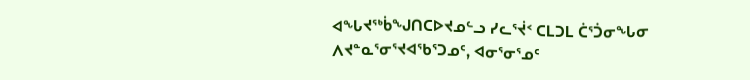ᐊᖓᔪᖅᑳᖑᑎᑕᐅᔪᓄᓪᓗ ᓯᓚᕐᔫᑉ ᑕᒪᑐᒪ ᑖᕐᑑᓂᖓᓂ ᐱᔪᓐᓇᕐᓂᕐᔪᐊᖃᕐᑐᓄᑦ, ᐊᓂᕐᓂᕐᓄᑦ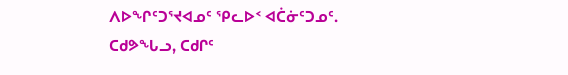ᐱᐅᖏᑦᑐᕐᔪᐊᓄᑦ ᕿᓚᐅᑉ ᐊᑖᓃᑦᑐᓄᑦ.
ᑕᑯᕗᖓᓗ, ᑕᑯᒋᑦ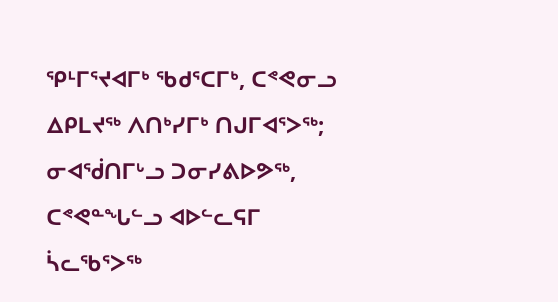ᕿᒻᒥᕐᔪᐊᒥᒃ ᖃᑯᕐᑕᒥᒃ, ᑕᕝᕙᓂᓗ ᐃᑭᒪᔪᖅ ᐱᑎᒃᓯᒥᒃ ᑎᒍᒥᐊᕐᐳᖅ; ᓂᐊᖂᑎᒥᒡᓗ ᑐᓂᓯᕕᐅᕗᖅ, ᑕᕝᕙᓐᖓᓪᓗ ᐊᐅᓪᓚᕋᒥ ᓵᓚᖃᕐᐳᖅ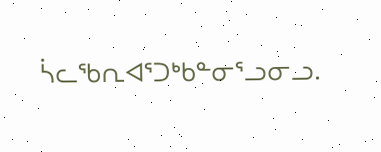ᓵᓚᖃᕆᐊᕐᑐᒃᑲᓐᓂᕐᓗᓂᓗ.